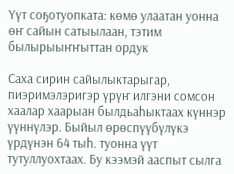Үүт соҕотуопката: көмө улаатан уонна өҥ сайын сатыылаан, тэтим былырыыҥҥыттан ордук

Саха сирин сайылыктарыгар, пиэримэлэригэр үрүҥ илгэни сомсон хаалар хаарыан былдьаһыктаах күннэр үүннүлэр. Быйыл өрөспүүбүлүкэ үрдүнэн 64 тыһ. туонна үүт тутуллуохтаах. Бу кээмэй ааспыт сылга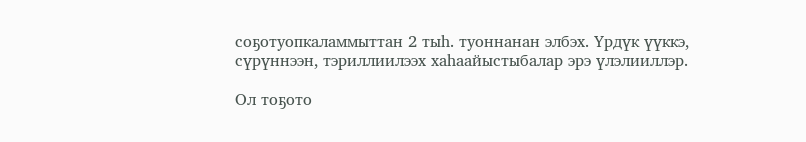соҕотуопкаламмыттан 2 тыһ. туоннанан элбэх. Үрдүк үүккэ, сүрүннээн, тэриллиилээх хаһаайыстыбалар эрэ үлэлииллэр.

Ол тоҕото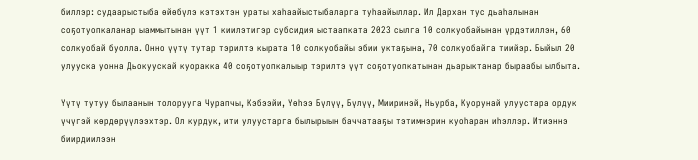биллэр: судаарыстыба өйөбүлэ кэтэхтэн ураты хаһаайыстыбаларга туһаайыллар. Ил Дархан тус дьаһалынан соҕотуопкаланар ыаммытынан үүт 1 киилэтигэр субсидия ыстаапката 2023 сылга 10 солкуобайынан үрдэтиллэн, 60 солкуобай буолла. Онно үүтү тутар тэрилтэ кырата 10 солкуобайы эбии уктаҕына, 70 солкуобайга тиийэр. Быйыл 20 улууска уонна Дьокуускай куоракка 40 соҕотуопкалыыр тэрилтэ үүт соҕотуопкатынан дьарыктанар быраабы ылбыта.

Үүтү тутуу былаанын толорууга Чурапчы, Кэбээйи, Үөһээ Бүлүү, Бүлүү, Мииринэй, Ньурба, Куорунай улуустара ордук үчүгэй көрдөрүүлээхтэр. Ол курдук, ити улуустарга былырыын баччатааҕы тэтимнэрин куоһаран иһэллэр. Итиэннэ биирдиилээн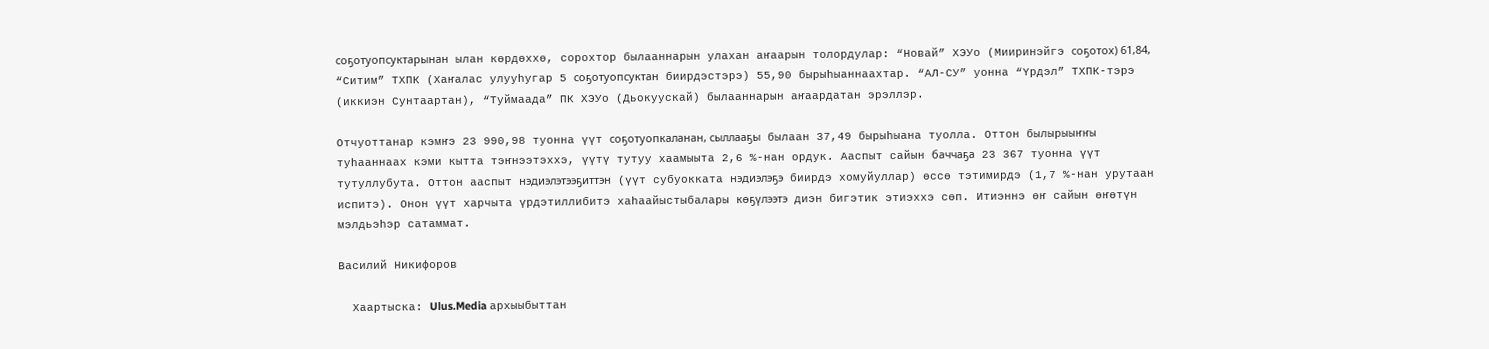соҕотуопсуктарынан ылан көрдөххө, сорохтор былааннарын улахан аҥаарын толордулар: “Новай” ХЭУо (Мииринэйгэ соҕотох) 61,84, “Ситим” ТХПК (Хаҥалас улууһугар 5 соҕотуопсуктан биирдэстэрэ) 55,90 бырыһыаннаахтар. “АЛ-СУ” уонна “Үрдэл” ТХПК-тэрэ (иккиэн Сунтаартан), “Туймаада” ПК ХЭУо (Дьокуускай) былааннарын аҥаардатан эрэллэр.

Отчуоттанар кэмҥэ 23 990,98 туонна үүт соҕотуопкаланан, сыллааҕы былаан 37,49 бырыһыана туолла. Оттон былырыыҥҥы туһааннаах кэми кытта тэҥнээтэххэ, үүтү тутуу хаамыыта 2,6 %-нан ордук. Ааспыт сайын баччаҕа 23 367 туонна үүт тутуллубута. Оттон ааспыт нэдиэлэтээҕиттэн (үүт субуокката нэдиэлэҕэ биирдэ хомуйуллар) өссө тэтимирдэ (1,7 %-нан урутаан испитэ). Онон үүт харчыта үрдэтиллибитэ хаһаайыстыбалары көҕүлээтэ диэн бигэтик этиэххэ сөп. Итиэннэ өҥ сайын өҥөтүн мэлдьэһэр сатаммат.

Василий Никифоров

  Хаартыска: Ulus.Media архыыбыттан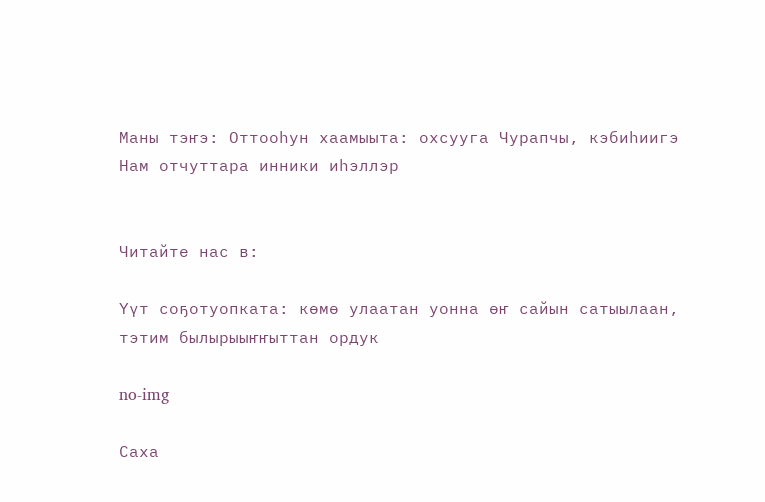Маны тэҥэ: Оттооһун хаамыыта: охсууга Чурапчы, кэбиһиигэ Нам отчуттара инники иһэллэр


Читайте нас в:

Үүт соҕотуопката: көмө улаатан уонна өҥ сайын сатыылаан, тэтим былырыыҥҥыттан ордук

no-img

Саха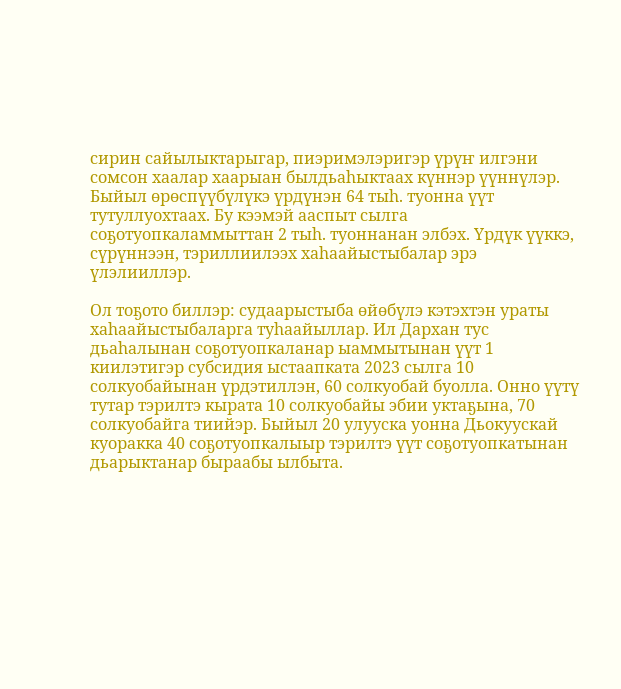сирин сайылыктарыгар, пиэримэлэригэр үрүҥ илгэни сомсон хаалар хаарыан былдьаһыктаах күннэр үүннүлэр. Быйыл өрөспүүбүлүкэ үрдүнэн 64 тыһ. туонна үүт тутуллуохтаах. Бу кээмэй ааспыт сылга соҕотуопкаламмыттан 2 тыһ. туоннанан элбэх. Үрдүк үүккэ, сүрүннээн, тэриллиилээх хаһаайыстыбалар эрэ үлэлииллэр.

Ол тоҕото биллэр: судаарыстыба өйөбүлэ кэтэхтэн ураты хаһаайыстыбаларга туһаайыллар. Ил Дархан тус дьаһалынан соҕотуопкаланар ыаммытынан үүт 1 киилэтигэр субсидия ыстаапката 2023 сылга 10 солкуобайынан үрдэтиллэн, 60 солкуобай буолла. Онно үүтү тутар тэрилтэ кырата 10 солкуобайы эбии уктаҕына, 70 солкуобайга тиийэр. Быйыл 20 улууска уонна Дьокуускай куоракка 40 соҕотуопкалыыр тэрилтэ үүт соҕотуопкатынан дьарыктанар быраабы ылбыта.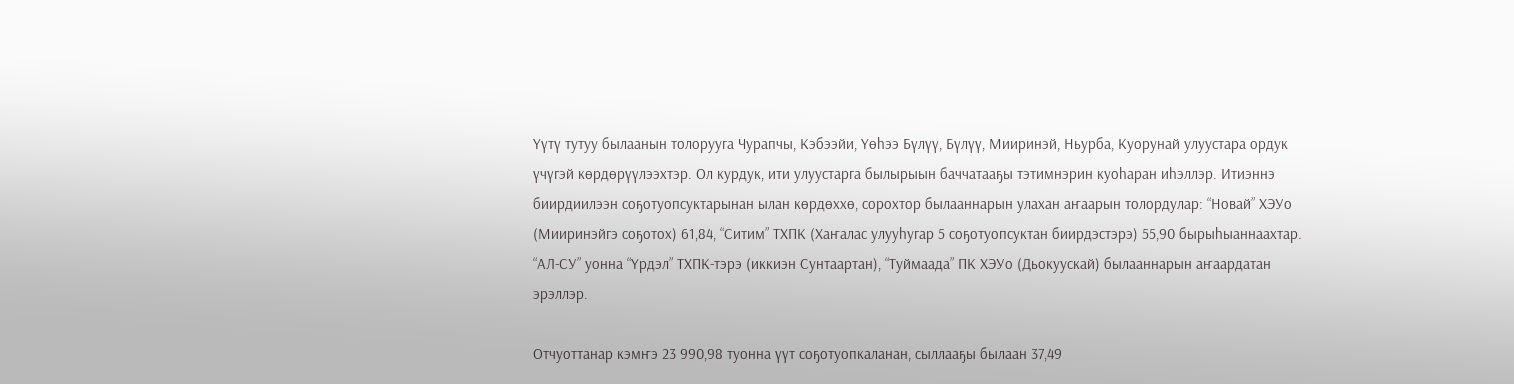Үүтү тутуу былаанын толорууга Чурапчы, Кэбээйи, Үөһээ Бүлүү, Бүлүү, Мииринэй, Ньурба, Куорунай улуустара ордук үчүгэй көрдөрүүлээхтэр. Ол курдук, ити улуустарга былырыын баччатааҕы тэтимнэрин куоһаран иһэллэр. Итиэннэ биирдиилээн соҕотуопсуктарынан ылан көрдөххө, сорохтор былааннарын улахан аҥаарын толордулар: “Новай” ХЭУо (Мииринэйгэ соҕотох) 61,84, “Ситим” ТХПК (Хаҥалас улууһугар 5 соҕотуопсуктан биирдэстэрэ) 55,90 бырыһыаннаахтар. “АЛ-СУ” уонна “Үрдэл” ТХПК-тэрэ (иккиэн Сунтаартан), “Туймаада” ПК ХЭУо (Дьокуускай) былааннарын аҥаардатан эрэллэр.

Отчуоттанар кэмҥэ 23 990,98 туонна үүт соҕотуопкаланан, сыллааҕы былаан 37,49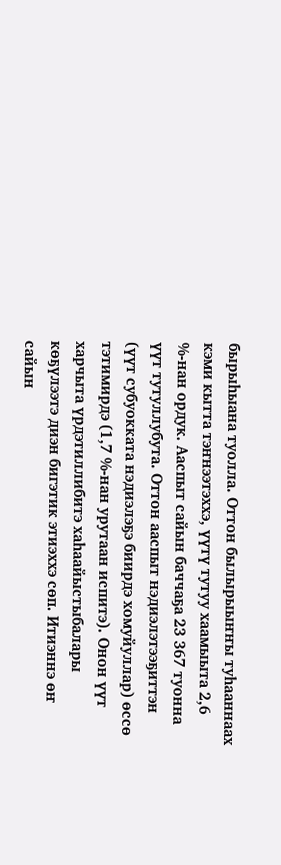бырыһыана туолла. Оттон былырыыҥҥы туһааннаах кэми кытта тэҥнээтэххэ, үүтү тутуу хаамыыта 2,6 %-нан ордук. Ааспыт сайын баччаҕа 23 367 туонна үүт тутуллубута. Оттон ааспыт нэдиэлэтээҕиттэн (үүт субуокката нэдиэлэҕэ биирдэ хомуйуллар) өссө тэтимирдэ (1,7 %-нан урутаан испитэ). Онон үүт харчыта үрдэтиллибитэ хаһаайыстыбалары көҕүлээтэ диэн бигэтик этиэххэ сөп. Итиэннэ өҥ сайын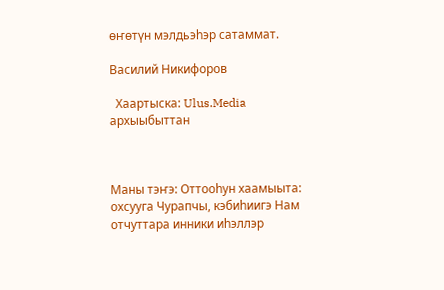өҥөтүн мэлдьэһэр сатаммат.

Василий Никифоров

  Хаартыска: Ulus.Media архыыбыттан



Маны тэҥэ: Оттооһун хаамыыта: охсууга Чурапчы, кэбиһиигэ Нам отчуттара инники иһэллэр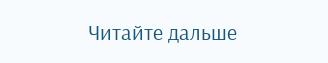Читайте дальше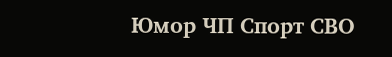Юмор ЧП Спорт СВО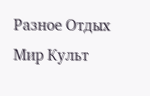Разное Отдых Мир Культ